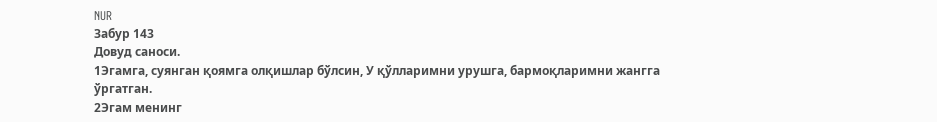NUR
Забур 143
Довуд саноси.
1Эгамга, суянган қоямга олқишлар бўлсин, У қўлларимни урушга, бармоқларимни жангга ўргатган.
2Эгам менинг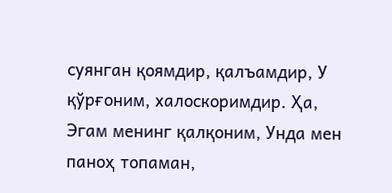суянган қоямдир, қалъамдир, У қўрғоним, халоскоримдир. Ҳа, Эгам менинг қалқоним, Унда мен паноҳ топаман,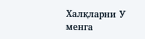Халқларни У менга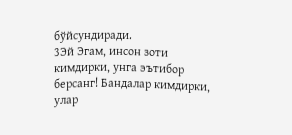бўйсундиради.
3Эй Эгам, инсон зоти кимдирки, унга эътибор берсанг! Бандалар кимдирки, улар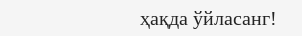ҳақда ўйласанг!